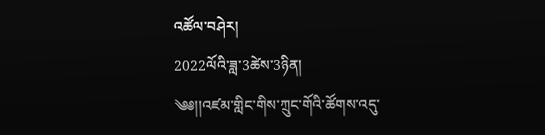འཚོལ་བཤེར།
2022ལོའི་ཟླ་3ཚེས་3ཉིན།
༄༅།།འཛམ་གླིང་གིས་ཀྲུང་གོའི་ཚོགས་འདུ་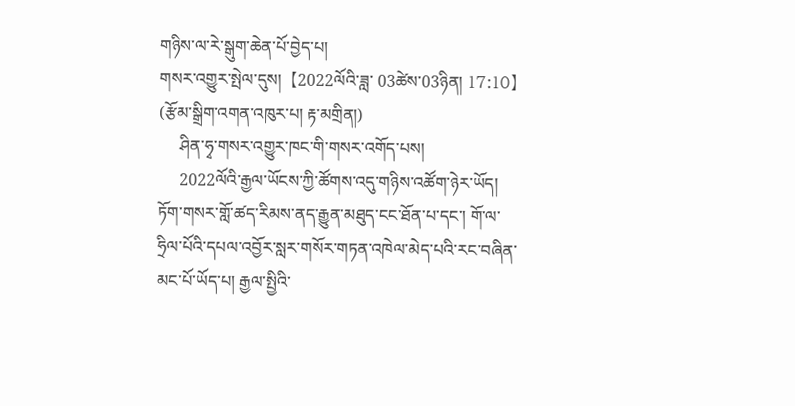གཉིས་ལ་རེ་སྒུག་ཆེན་པོ་བྱེད་པ།
གསར་འགྱུར་སྤེལ་དུས།  【2022ལོའི་ཟླ་ 03ཚེས་03ཉིན། 17:10】   (རྩོམ་སྒྲིག་འགན་འཁུར་པ། རྟ་མགྲིན།)
     ཤིན་ཧྭ་གསར་འགྱུར་ཁང་གི་གསར་འགོད་པས།
     2022ལོའི་རྒྱལ་ཡོངས་ཀྱི་ཚོགས་འདུ་གཉིས་འཚོག་ཉེར་ཡོད། ཏོག་གསར་གློ་ཚད་རིམས་ནད་རྒྱུན་མཐུད་ངང་ཐོན་པ་དང་། གོ་ལ་ཧྲིལ་པོའི་དཔལ་འབྱོར་སླར་གསོར་གཏན་འཁེལ་མེད་པའི་རང་བཞིན་མང་པོ་ཡོད་པ། རྒྱལ་སྤྱིའི་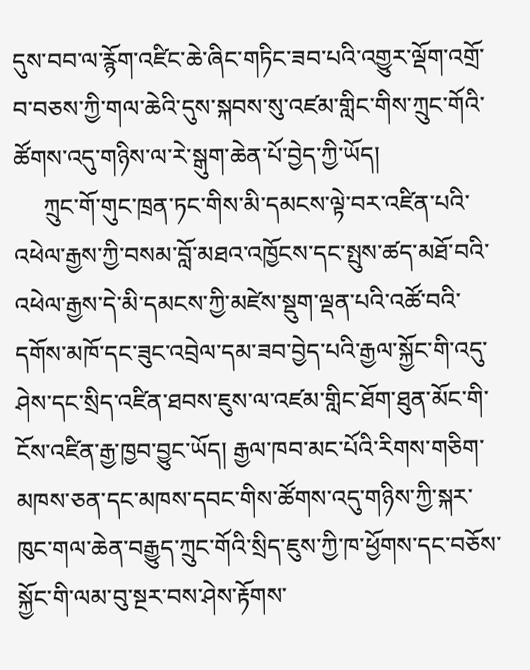དུས་བབ་ལ་རྙོག་འཛིང་ཆེ་ཞིང་གཏིང་ཟབ་པའི་འགྱུར་ལྡོག་འགྲོ་བ་བཅས་ཀྱི་གལ་ཆེའི་དུས་སྐབས་སུ་འཛམ་གླིང་གིས་ཀྲུང་གོའི་ཚོགས་འདུ་གཉིས་ལ་རེ་སྒུག་ཆེན་པོ་བྱེད་ཀྱི་ཡོད།
     ཀྲུང་གོ་གུང་ཁྲན་ཏང་གིས་མི་དམངས་ལྟེ་བར་འཛིན་པའི་འཕེལ་རྒྱས་ཀྱི་བསམ་བློ་མཐའ་འཁྱོངས་དང་སྤུས་ཚད་མཐོ་བའི་འཕེལ་རྒྱས་དེ་མི་དམངས་ཀྱི་མཛེས་སྡུག་ལྡན་པའི་འཚོ་བའི་དགོས་མཁོ་དང་ཟུང་འབྲེལ་དམ་ཟབ་བྱེད་པའི་རྒྱལ་སྐྱོང་གི་འདུ་ཤེས་དང་སྲིད་འཛིན་ཐབས་ཇུས་ལ་འཛམ་གླིང་ཐོག་ཐུན་མོང་གི་ངོས་འཛིན་རྒྱ་ཁྱབ་བྱུང་ཡོད། རྒྱལ་ཁབ་མང་པོའི་རིགས་གཅིག་མཁས་ཅན་དང་མཁས་དབང་གིས་ཚོགས་འདུ་གཉིས་ཀྱི་སྐར་ཁུང་གལ་ཆེན་བརྒྱུད་ཀྲུང་གོའི་སྲིད་ཇུས་ཀྱི་ཁ་ཕྱོགས་དང་བཅོས་སྐྱོང་གི་ལམ་བུ་སྔར་བས་ཤེས་རྟོགས་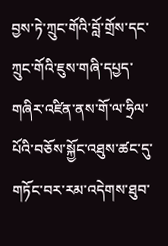བྱས་ཏེ་ཀྲུང་གོའི་བློ་གྲོས་དང་ཀྲུང་གོའི་ཇུས་གཞི་དཔྱད་གཞིར་འཛིན་ནས་གོ་ལ་ཧྲིལ་པོའི་བཅོས་སྐྱོང་འཐུས་ཚང་དུ་གཏོང་བར་རམ་འདེགས་ཐུབ་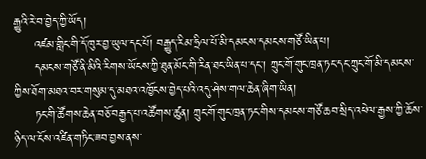རྒྱུའི་རེ་བ་བྱེད་ཀྱི་ཡོད།
     འཛམ་གླིང་གི་དོ་ཁུར་བྱ་ཡུལ་དང་པོ། བརྒྱུད་རིམ་ཧྲིལ་པོ་མི་དམངས་དམངས་གཙོ་ཡིན་པ།
     དམངས་གཙོ་ནི་མིའི་རིགས་ཡོངས་ཀྱི་ཐུན་མོང་གི་རིན་ཐང་ཡིན་པ་དང་། ཀྲུང་གོ་གུང་ཁྲན་ཏང་དང་ཀྲུང་གོ་མི་དམངས་ཀྱིས་ཐོག་མཐའ་བར་གསུམ་དུ་མཐའ་འཁྱོངས་བྱེད་པའི་འདུ་ཤེས་གལ་ཆེན་ཞིག་ཡིན།
     ཏང་གི་ཚོགས་ཆེན་བཅོ་བརྒྱད་པ་འཚོགས་ཚུན། ཀྲུང་གོ་གུང་ཁྲན་ཏང་གིས་དམངས་གཙོ་ཆབ་སྲིད་འཕེལ་རྒྱས་ཀྱི་ཆོས་ཉིད་ལ་ངོས་འཛིན་གཏིང་ཟབ་བྱས་ནས་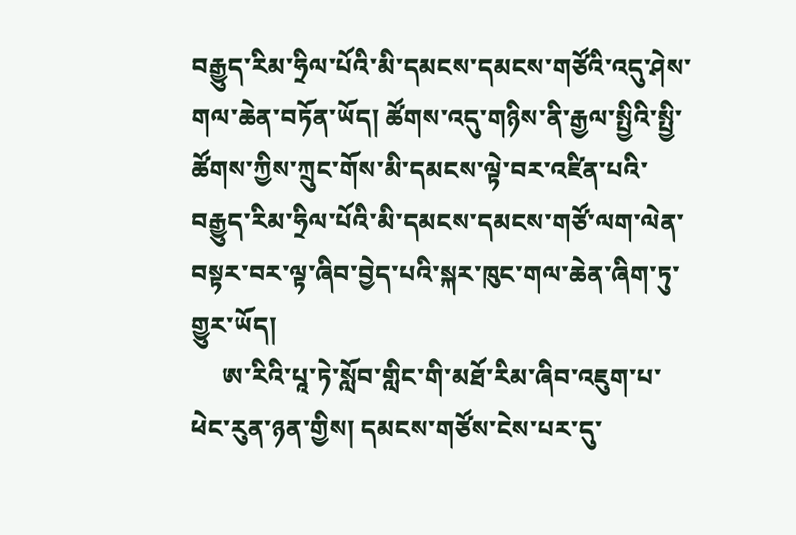བརྒྱུད་རིམ་ཧྲིལ་པོའི་མི་དམངས་དམངས་གཙོའི་འདུ་ཤེས་གལ་ཆེན་བཏོན་ཡོད། ཚོགས་འདུ་གཉིས་ནི་རྒྱལ་སྤྱིའི་སྤྱི་ཚོགས་ཀྱིས་ཀྲུང་གོས་མི་དམངས་ལྟེ་བར་འཛིན་པའི་བརྒྱུད་རིམ་ཧྲིལ་པོའི་མི་དམངས་དམངས་གཙོ་ལག་ལེན་བསྟར་བར་ལྟ་ཞིབ་བྱེད་པའི་སྐར་ཁུང་གལ་ཆེན་ཞིག་ཏུ་གྱུར་ཡོད།
     ཨ་རིའི་པཱ་ཏེ་སློབ་གླིང་གི་མཐོ་རིམ་ཞིབ་འཇུག་པ་ཕེང་རུན་ཉན་གྱིས། དམངས་གཙོས་ངེས་པར་དུ་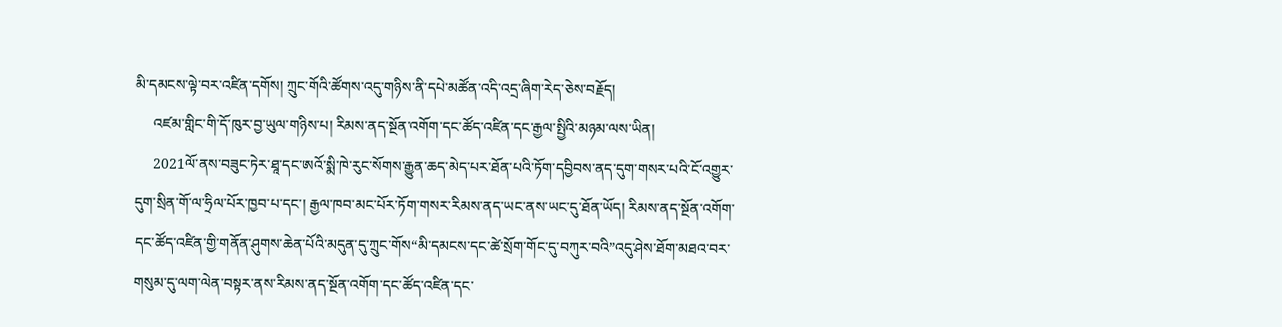མི་དམངས་ལྟེ་བར་འཛིན་དགོས། ཀྲུང་གོའི་ཚོགས་འདུ་གཉིས་ནི་དཔེ་མཚོན་འདི་འདྲ་ཞིག་རེད་ཅེས་བརྗོད།
     འཛམ་གླིང་གི་དོ་ཁུར་བྱ་ཡུལ་གཉིས་པ། རིམས་ནད་སྔོན་འགོག་དང་ཚོད་འཛིན་དང་རྒྱལ་སྤྱིའི་མཉམ་ལས་ཡིན།
     2021ལོ་ནས་བཟུང་ཏེར་ཐཱ་དང་ཨའོ་སྨི་ཁེ་རུང་སོགས་རྒྱུན་ཆད་མེད་པར་ཐོན་པའི་ཏོག་དབྱིབས་ནད་དུག་གསར་པའི་ངོ་འགྱུར་དུག་སྲིན་གོ་ལ་ཧྲིལ་པོར་ཁྱབ་པ་དང་། རྒྱལ་ཁབ་མང་པོར་ཏོག་གསར་རིམས་ནད་ཡང་ནས་ཡང་དུ་ཐོན་ཡོད། རིམས་ནད་སྔོན་འགོག་དང་ཚོད་འཛིན་གྱི་གནོན་ཤུགས་ཆེན་པོའི་མདུན་དུ་ཀྲུང་གོས“མི་དམངས་དང་ཚེ་སྲོག་གོང་དུ་བཀུར་བའི”འདུ་ཤེས་ཐོག་མཐའ་བར་གསུམ་དུ་ལག་ལེན་བསྟར་ནས་རིམས་ནད་སྔོན་འགོག་དང་ཚོད་འཛིན་དང་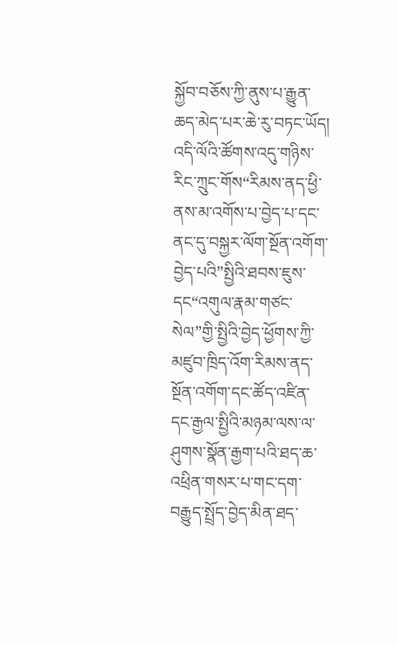སྐྱོབ་བཅོས་ཀྱི་ནུས་པ་རྒྱུན་ཆད་མེད་པར་ཆེ་རུ་བཏང་ཡོད། འདི་ལོའི་ཚོགས་འདུ་གཉིས་རིང་ཀྲུང་གོས“རིམས་ནད་ཕྱི་ནས་མ་འགོས་པ་བྱེད་པ་དང་ནང་དུ་བསྐྱར་ལོག་སྔོན་འགོག་བྱེད་པའི”སྤྱིའི་ཐབས་ཇུས་དང“འགུལ་རྣམ་གཙང་སེལ”གྱི་སྤྱིའི་བྱེད་ཕྱོགས་ཀྱི་མཛུབ་ཁྲིད་འོག་རིམས་ནད་སྔོན་འགོག་དང་ཚོད་འཛིན་དང་རྒྱལ་སྤྱིའི་མཉམ་ལས་ལ་ཤུགས་སྣོན་རྒྱག་པའི་ཐད་ཆ་འཕྲིན་གསར་པ་གང་དག་བརྒྱུད་སྤྲོད་བྱེད་མིན་ཐད་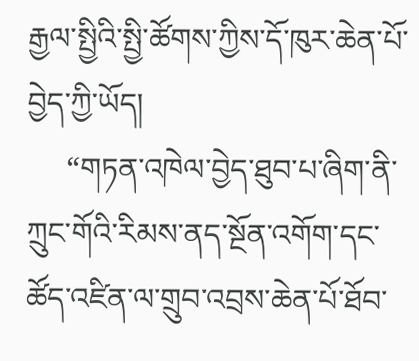རྒྱལ་སྤྱིའི་སྤྱི་ཚོགས་ཀྱིས་དོ་ཁུར་ཆེན་པོ་བྱེད་ཀྱི་ཡོད།
     “གཏན་འཁེལ་བྱེད་ཐུབ་པ་ཞིག་ནི་ཀྲུང་གོའི་རིམས་ནད་སྔོན་འགོག་དང་ཚོད་འཛིན་ལ་གྲུབ་འབྲས་ཆེན་པོ་ཐོབ་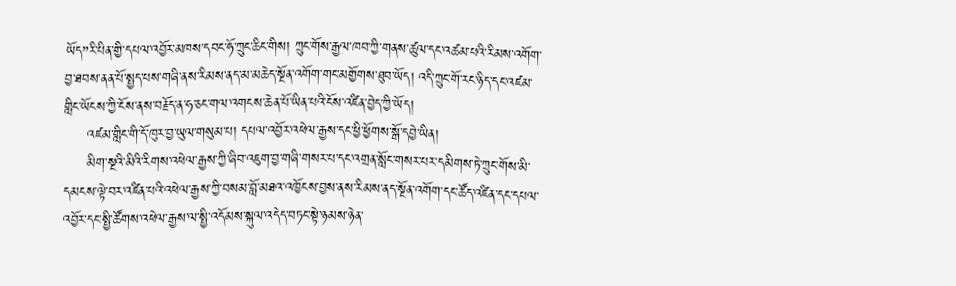ཡོད”རི་པིན་གྱི་དཔལ་འབྱོར་མཁས་དབང་ཧོ་ཀྲུང་ཆིང་གིས། ཀྲུང་གོས་རྒྱལ་ཁབ་ཀྱི་གནས་ཚུལ་དང་འཚམ་པའི་རིམས་འགོག་བྱ་ཐབས་ནན་པོ་སྤྱད་པས་གཞི་ནས་རིམས་ནད་མ་མཆེད་སྔོན་འགོག་གང་མགྱོགས་ཐུབ་ཡོད། འདི་ཀྲུང་གོ་རང་ཉིད་དང་འཛམ་གླིང་ཡོངས་ཀྱི་ངོས་ནས་བརྗོད་ན་ཧ་ཅང་གལ་འགངས་ཆེན་པོ་ཡིན་པའི་ངོས་འཛིན་བྱེད་ཀྱི་ཡོད།
     འཛམ་གླིང་གི་དོ་ཁུར་བྱ་ཡུལ་གསུམ་པ། དཔལ་འབྱོར་འཕེལ་རྒྱས་དང་ཕྱི་ཕྱོགས་སྒོ་དབྱེ་ཡིན།
     མིག་སྔའི་མིའི་རིགས་འཕེལ་རྒྱས་ཀྱི་ཞིབ་འཇུག་བྱ་གཞི་གསར་པ་དང་འགྲན་སློང་གསར་པར་དམིགས་ཏེ་ཀྲུང་གོས་མི་དམངས་ལྟེ་བར་འཛིན་པའི་འཕེལ་རྒྱས་ཀྱི་བསམ་བློ་མཐའ་འཁྱོངས་བྱས་ནས་རིམས་ནད་སྔོན་འགོག་དང་ཚོད་འཛིན་དང་དཔལ་འབྱོར་དང་སྤྱི་ཚོགས་འཕེལ་རྒྱས་ལ་སྤྱི་འདོམས་སྐུལ་འདེད་བཏང་སྟེ་ཉམས་ཉེན་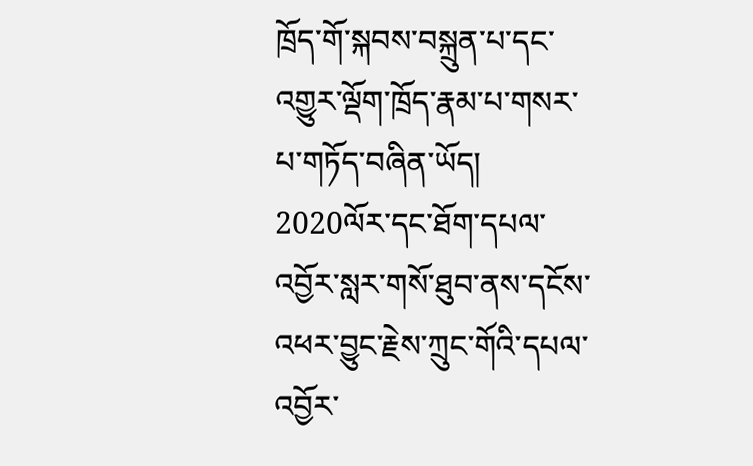ཁྲོད་གོ་སྐབས་བསྐྲུན་པ་དང་འགྱུར་ལྡོག་ཁྲོད་རྣམ་པ་གསར་པ་གཏོད་བཞིན་ཡོད། 2020ལོར་དང་ཐོག་དཔལ་འབྱོར་སླར་གསོ་ཐུབ་ནས་དངོས་འཕར་བྱུང་རྗེས་ཀྲུང་གོའི་དཔལ་འབྱོར་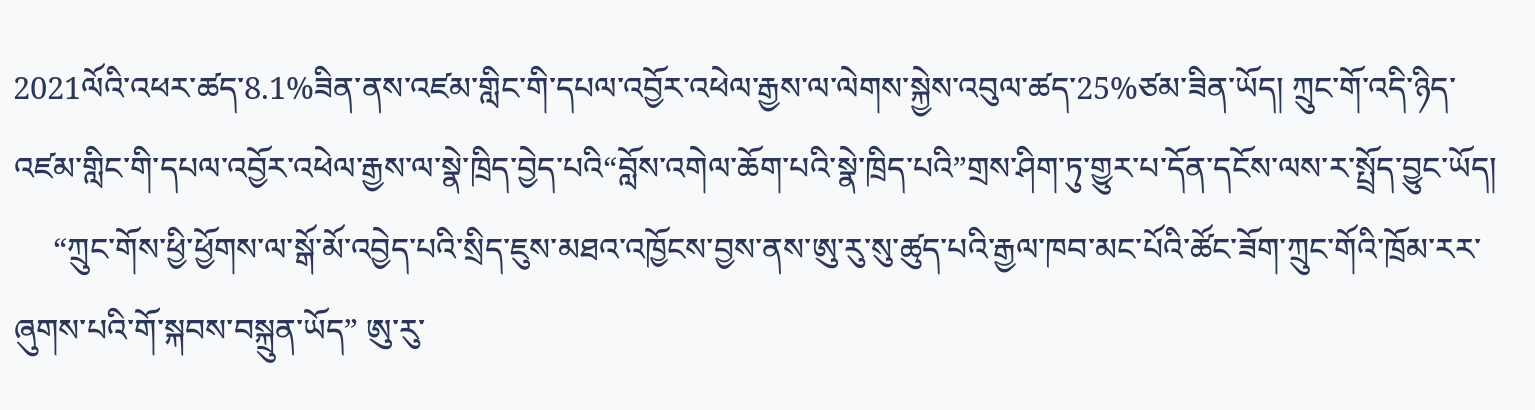2021ལོའི་འཕར་ཚད་8.1%ཟིན་ནས་འཛམ་གླིང་གི་དཔལ་འབྱོར་འཕེལ་རྒྱས་ལ་ལེགས་སྐྱེས་འབུལ་ཚད་25%ཙམ་ཟིན་ཡོད། ཀྲུང་གོ་འདི་ཉིད་འཛམ་གླིང་གི་དཔལ་འབྱོར་འཕེལ་རྒྱས་ལ་སྣེ་ཁྲིད་བྱེད་པའི“བློས་འགེལ་ཆོག་པའི་སྣེ་ཁྲིད་པའི”གྲས་ཤིག་ཏུ་གྱུར་པ་དོན་དངོས་ལས་ར་སྤྲོད་བྱུང་ཡོད།
     “ཀྲུང་གོས་ཕྱི་ཕྱོགས་ལ་སྒོ་མོ་འབྱེད་པའི་སྲིད་ཇུས་མཐའ་འཁྱོངས་བྱས་ནས་ཨུ་རུ་སུ་ཚུད་པའི་རྒྱལ་ཁབ་མང་པོའི་ཚོང་ཟོག་ཀྲུང་གོའི་ཁྲོམ་རར་ཞུགས་པའི་གོ་སྐབས་བསྐྲུན་ཡོད” ཨུ་རུ་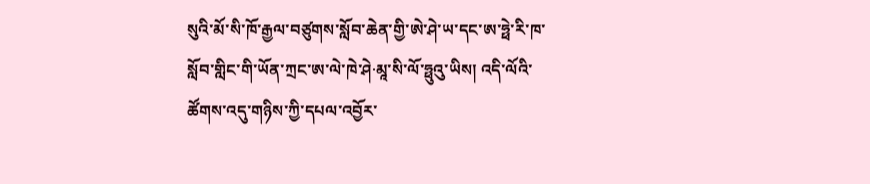སུའི་མོ་སི་ཁོ་རྒྱལ་བཙུགས་སློབ་ཆེན་གྱི་ཨེ་ཤེ་ཡ་དང་ཨ་ཧྥེ་རི་ཁ་སློབ་གླིང་གི་ཡོན་ཀྲང་ཨ་ལེ་ཁེ་ཤེ·མཱ་སི་ལོ་ཧྥུའུ་ཡིས། འདི་ལོའི་ཚོགས་འདུ་གཉིས་ཀྱི་དཔལ་འབྱོར་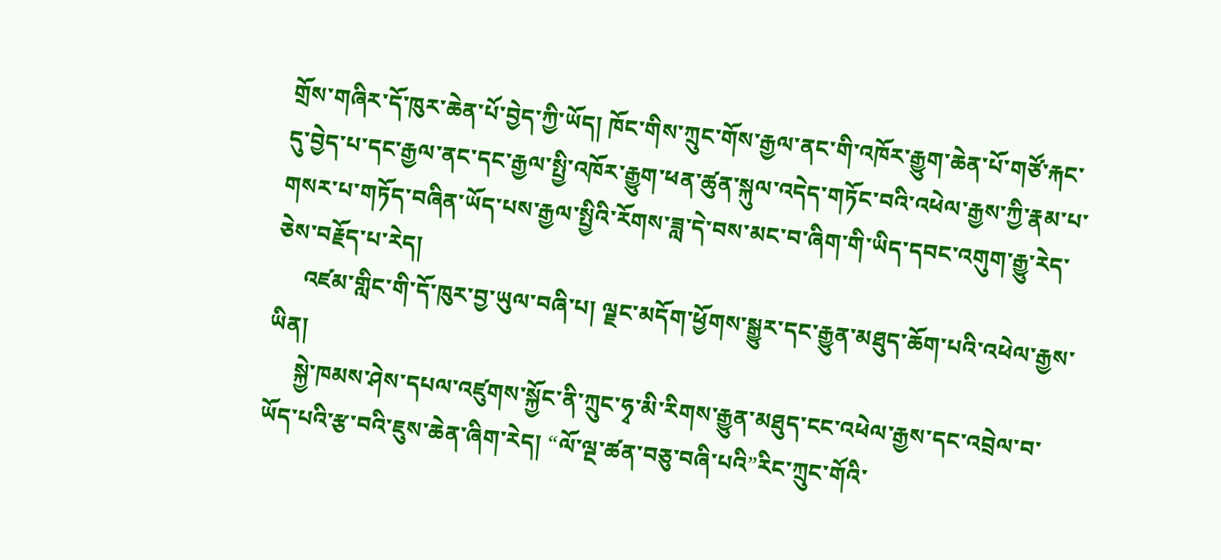གྲོས་གཞིར་དོ་ཁུར་ཆེན་པོ་བྱེད་ཀྱི་ཡོད། ཁོང་གིས་ཀྲུང་གོས་རྒྱལ་ནང་གི་འཁོར་རྒྱུག་ཆེན་པོ་གཙོ་རྐང་དུ་བྱེད་པ་དང་རྒྱལ་ནང་དང་རྒྱལ་སྤྱི་འཁོར་རྒྱུག་ཕན་ཚུན་སྐུལ་འདེད་གཏོང་བའི་འཕེལ་རྒྱས་ཀྱི་རྣམ་པ་གསར་པ་གཏོད་བཞིན་ཡོད་པས་རྒྱལ་སྤྱིའི་རོགས་ཟླ་དེ་བས་མང་བ་ཞིག་གི་ཡིད་དབང་འགུག་རྒྱུ་རེད་ཅེས་བརྗོད་པ་རེད།
     འཛམ་གླིང་གི་དོ་ཁུར་བྱ་ཡུལ་བཞི་པ། ལྗང་མདོག་ཕྱོགས་སྒྱུར་དང་རྒྱུན་མཐུད་ཆོག་པའི་འཕེལ་རྒྱས་ཡིན།
     སྐྱེ་ཁམས་ཤེས་དཔལ་འཛུགས་སྐྱོང་ནི་ཀྲུང་ཧྭ་མི་རིགས་རྒྱུན་མཐུད་ངང་འཕེལ་རྒྱས་དང་འབྲེལ་བ་ཡོད་པའི་རྩ་བའི་ཇུས་ཆེན་ཞིག་རེད། “ལོ་ལྔ་ཚན་བཅུ་བཞི་པའི”རིང་ཀྲུང་གོའི་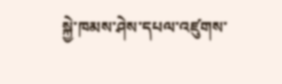སྐྱེ་ཁམས་ཤེས་དཔལ་འཛུགས་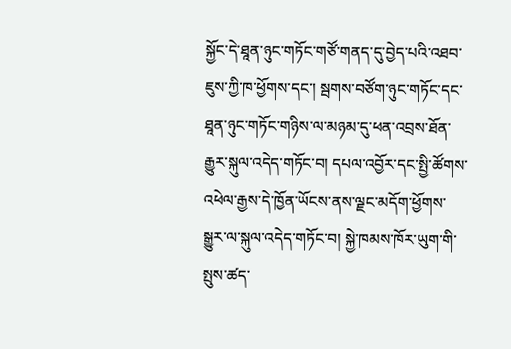སྐྱོང་དེ་ཐཱན་ཉུང་གཏོང་གཙོ་གནད་དུ་བྱེད་པའི་འཐབ་ཇུས་ཀྱི་ཁ་ཕྱོགས་དང་། སྦགས་བཙོག་ཉུང་གཏོང་དང་ཐཱན་ཉུང་གཏོང་གཉིས་ལ་མཉམ་དུ་ཕན་འབྲས་ཐོན་རྒྱུར་སྐུལ་འདེད་གཏོང་བ། དཔལ་འབྱོར་དང་སྤྱི་ཚོགས་འཕེལ་རྒྱས་དེ་ཁྱོན་ཡོངས་ནས་ལྗང་མདོག་ཕྱོགས་སྒྱུར་ལ་སྐུལ་འདེད་གཏོང་བ། སྐྱེ་ཁམས་ཁོར་ཡུག་གི་སྤུས་ཚད་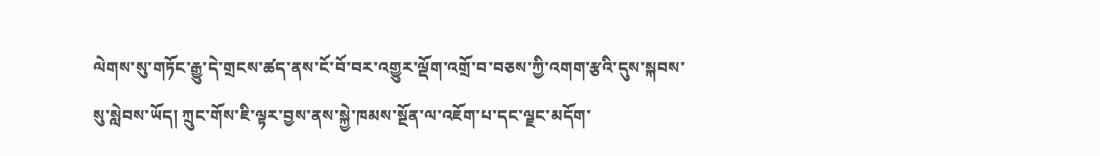ལེགས་སུ་གཏོང་རྒྱུ་དེ་གྲངས་ཚད་ནས་ངོ་བོ་བར་འགྱུར་ལྡོག་འགྲོ་བ་བཅས་ཀྱི་འགག་རྩའི་དུས་སྐབས་སུ་སླེབས་ཡོད། ཀྲུང་གོས་ཇི་ལྟར་བྱས་ནས་སྐྱེ་ཁམས་སྔོན་ལ་འཇོག་པ་དང་ལྗང་མདོག་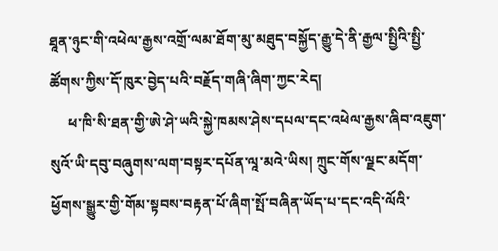ཐཱན་ཉུང་གི་འཕེལ་རྒྱས་འགྲོ་ལམ་ཐོག་མུ་མཐུད་བསྐྱོད་རྒྱུ་དེ་ནི་རྒྱལ་སྤྱིའི་སྤྱི་ཚོགས་ཀྱིས་དོ་ཁུར་བྱེད་པའི་བརྗོད་གཞི་ཞིག་ཀྱང་རེད།
     ཕ་ཁི་སི་ཐན་གྱི་ཨེ་ཤེ་ཡའི་སྐྱེ་ཁམས་ཤེས་དཔལ་དང་འཕེལ་རྒྱས་ཞིབ་འཇུག་སུའོ་ཡི་དབུ་བཞུགས་ལག་བསྟར་དཔོན་ལཱ་མའེ་ཡིས། ཀྲུང་གོས་ལྗང་མདོག་ཕྱོགས་སྒྱུར་གྱི་གོམ་སྟབས་བརྟན་པོ་ཞིག་སྤོ་བཞིན་ཡོད་པ་དང་འདི་ལོའི་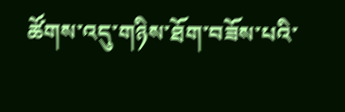ཚོགས་འདུ་གཉིས་ཐོག་བཟོས་པའི་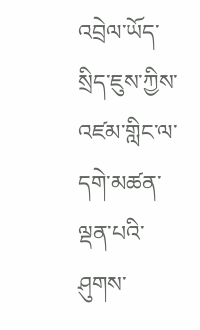འབྲེལ་ཡོད་སྲིད་ཇུས་ཀྱིས་འཛམ་གླིང་ལ་དགེ་མཚན་ལྡན་པའི་ཤུགས་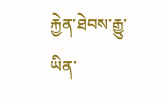རྐྱེན་ཐེབས་རྒྱུ་ཡིན་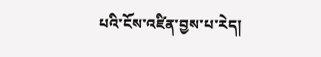པའི་ངོས་འཛིན་བྱས་པ་རེད།